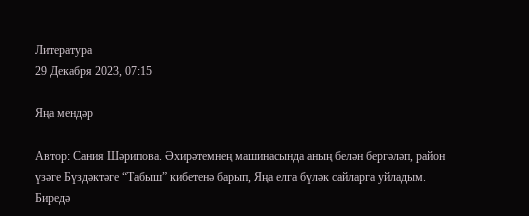Литература
29 Декабря 2023, 07:15

Яңа мендәр

Автор: Сания Шәрипова. Әхирәтемнең машинасында аның белән бергәләп, район үзәге Бүздәктәге “Табыш” кибетенә барып, Яңа елга бүләк сайларга уйладым. Биредә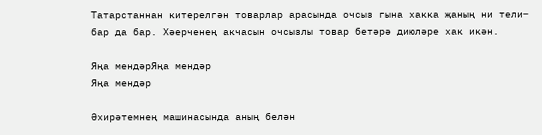Татарстаннан китерелгән товарлар арасында очсыз гына хакка җаның ни тели‒ бар да бар. Хәерченең акчасын очсызлы товар бетәрә диюләре хак икән.

Яңа мендәрЯңа мендәр
Яңа мендәр

Әхирәтемнең машинасында аның белән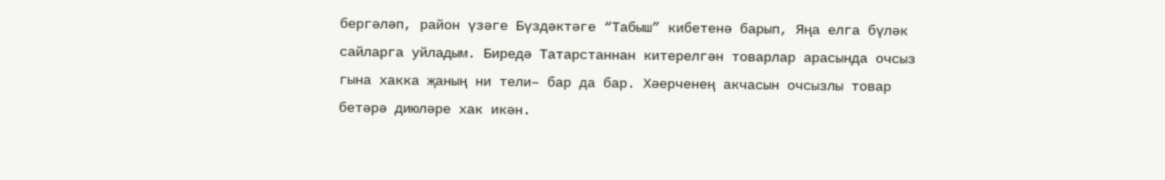бергәләп, район үзәге Бүздәктәге “Табыш” кибетенә барып, Яңа елга бүләк сайларга уйладым. Биредә Татарстаннан китерелгән товарлар арасында очсыз гына хакка җаның ни тели‒ бар да бар. Хәерченең акчасын очсызлы товар бетәрә диюләре хак икән.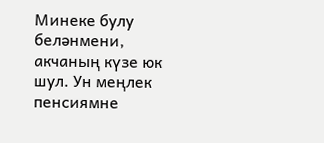Минеке булу беләнмени, акчаның күзе юк шул. Ун меңлек пенсиямне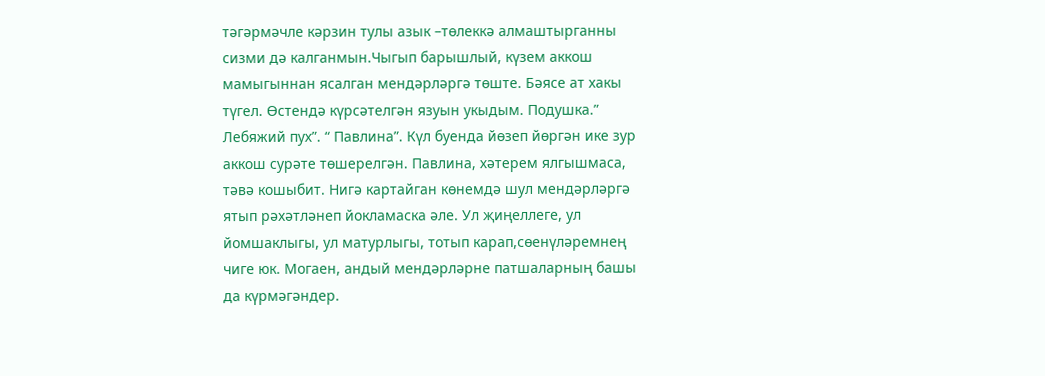тәгәрмәчле кәрзин тулы азык –төлеккә алмаштырганны сизми дә калганмын.Чыгып барышлый, күзем аккош мамыгыннан ясалган мендәрләргә төште. Бәясе ат хакы түгел. Өстендә күрсәтелгән язуын укыдым. Подушка.” Лебяжий пух”. “ Павлина”. Күл буенда йөзеп йөргән ике зур аккош сурәте төшерелгән. Павлина, хәтерем ялгышмаса, тәвә кошыбит. Нигә картайган көнемдә шул мендәрләргә ятып рәхәтләнеп йокламаска әле. Ул җиңеллеге, ул йомшаклыгы, ул матурлыгы, тотып карап,сөенүләремнең чиге юк. Могаен, андый мендәрләрне патшаларның башы да күрмәгәндер.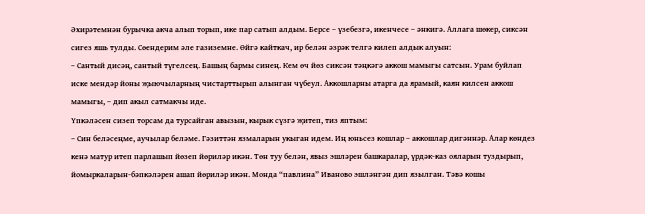Әхирәтемнән бурычка акча алып торып, ике пар сатып алдым. Берсе ‒ үзебезгә, икенчесе ‒ әнкигә. Аллага шөкер, сиксән сигез яшь тулды. Сөендерим әле газиземне. Өйгә кайткач, ир белән әзрәк телгә килеп алдык алуын:
‒ Сантый дисәң, сантый түгелсең. Башың бармы синең. Кем өч йөз сиксән тәңкәгә аккош мамыгы сатсын. Урам буйлап иске мендәр йоны җыючыларның чистарттырып алынган чүбеул. Аккошларны атарга да ярамый, каян килсен аккош мамыгы, ‒ дип акыл сатмакчы иде.
Үпкәләсен сизеп торсам да турсайган авызын, кырык сүзгә җитеп, тиз яптым:
‒ Син беләсеңме, аучылар беләме. Гәзиттән язмаларын укыган идем. Иң юньсез кошлар ‒ аккошлар дигәннәр. Алар көндез кенә матур итеп парлашып йөзеп йөриләр икән. Төн туу белән, явыз эшләрен башкаралар, үрдәк-каз ояларын туздырып, йомыркаларын-бәпкәләрен ашап йөриләр икән. Монда “павлина” Иваново эшләнгән дип язылган. Тәвә кошы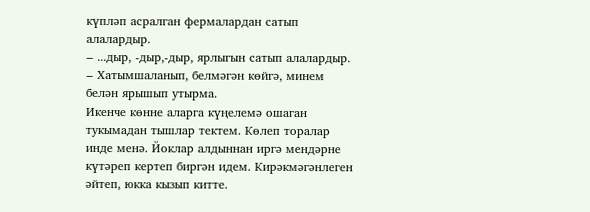күпләп асралган фермалардан сатып алалардыр.
‒ ...дыр, -дыр,-дыр, ярлыгын сатып алалардыр.
‒ Хатымшаланып, белмәгән көйгә, минем белән ярышып утырма.
Икенче көнне аларга күңелемә ошаган тукымадан тышлар тектем. Көлеп торалар инде менә. Йоклар алдыннан иргә мендәрне күтәреп кертеп биргән идем. Кирәкмәгәнлеген әйтеп, юкка кызып китте.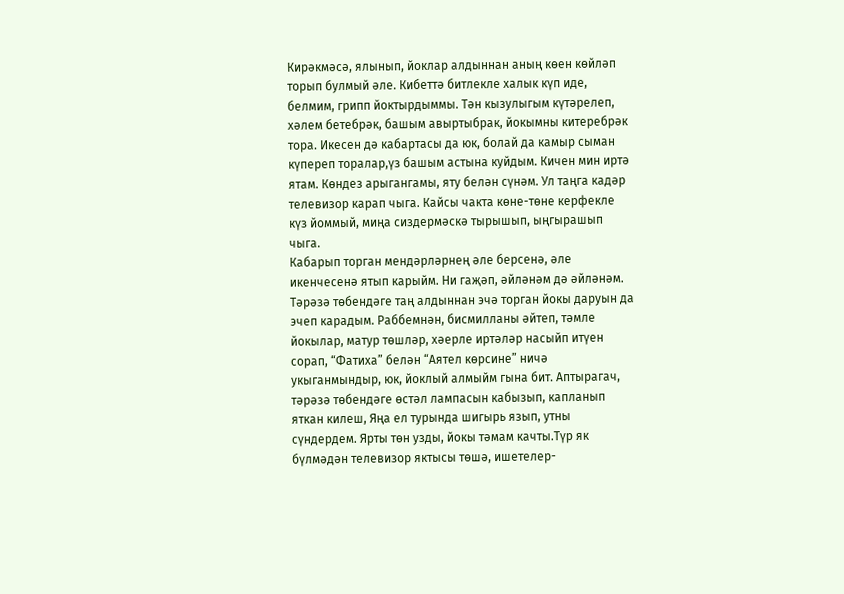Кирәкмәсә, ялынып, йоклар алдыннан аның көен көйләп торып булмый әле. Кибеттә битлекле халык күп иде, белмим, грипп йоктырдыммы. Тән кызулыгым күтәрелеп, хәлем бетебрәк, башым авыртыбрак, йокымны китеребрәк тора. Икесен дә кабартасы да юк, болай да камыр сыман күпереп торалар,үз башым астына куйдым. Кичен мин иртә ятам. Көндез арыгангамы, яту белән сүнәм. Ул таңга кадәр телевизор карап чыга. Кайсы чакта көне-төне керфекле күз йоммый, миңа сиздермәскә тырышып, ыңгырашып чыга.
Кабарып торган мендәрләрнең әле берсенә, әле икенчесенә ятып карыйм. Ни гаҗәп, әйләнәм дә әйләнәм. Тәрәзә төбендәге таң алдыннан эчә торган йокы даруын да эчеп карадым. Раббемнән, бисмилланы әйтеп, тәмле йокылар, матур төшләр, хәерле иртәләр насыйп итүен сорап, “Фатиха” белән “Аятел көрсине” ничә укыганмындыр, юк, йоклый алмыйм гына бит. Аптырагач, тәрәзә төбендәге өстәл лампасын кабызып, капланып яткан килеш, Яңа ел турында шигырь язып, утны сүндердем. Ярты төн узды, йокы тәмам качты.Түр як бүлмәдән телевизор яктысы төшә, ишетелер-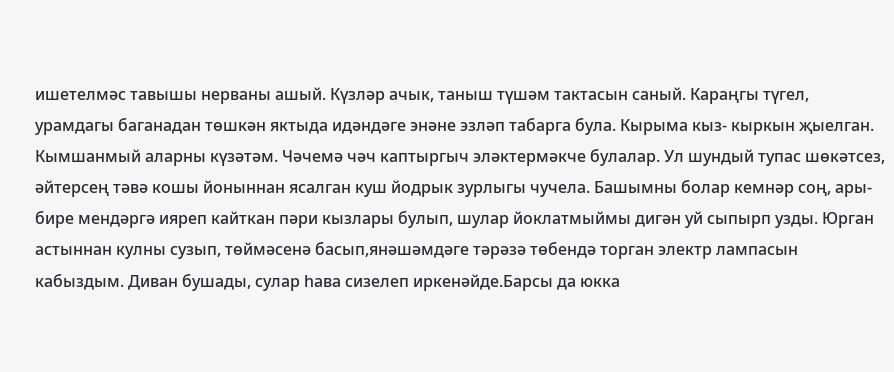ишетелмәс тавышы нерваны ашый. Күзләр ачык, таныш түшәм тактасын саный. Караңгы түгел, урамдагы баганадан төшкән яктыда идәндәге энәне эзләп табарга була. Кырыма кыз- кыркын җыелган. Кымшанмый аларны күзәтәм. Чәчемә чәч каптыргыч эләктермәкче булалар. Ул шундый тупас шөкәтсез, әйтерсең тәвә кошы йоныннан ясалган куш йодрык зурлыгы чучела. Башымны болар кемнәр соң, ары- бире мендәргә ияреп кайткан пәри кызлары булып, шулар йоклатмыймы дигән уй сыпырп узды. Юрган астыннан кулны сузып, төймәсенә басып,янәшәмдәге тәрәзә төбендә торган электр лампасын кабыздым. Диван бушады, сулар һава сизелеп иркенәйде.Барсы да юкка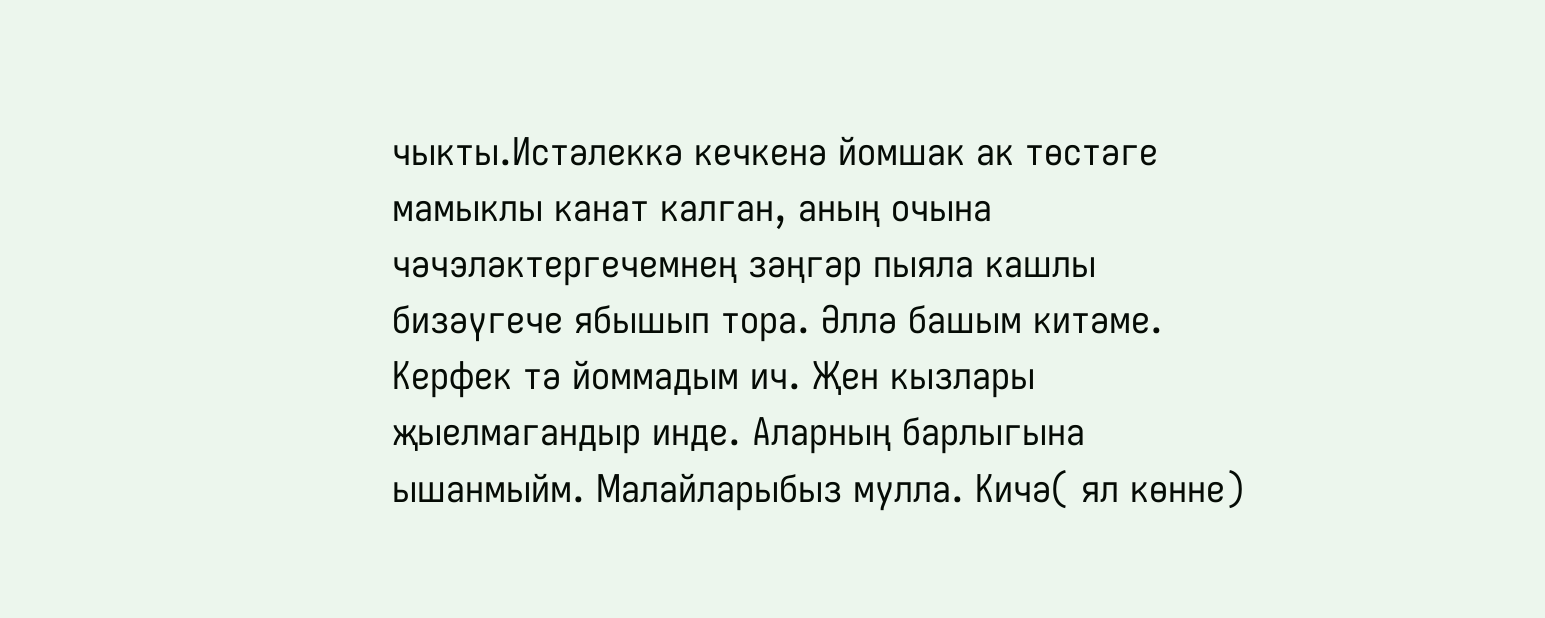чыкты.Истәлеккә кечкенә йомшак ак төстәге мамыклы канат калган, аның очына чәчэләктергечемнең зәңгәр пыяла кашлы бизәүгече ябышып тора. Әллә башым китәме. Керфек тә йоммадым ич. Җен кызлары җыелмагандыр инде. Аларның барлыгына ышанмыйм. Малайларыбыз мулла. Кичә( ял көнне)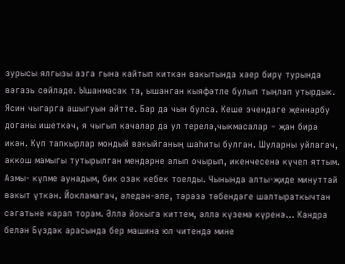зурысы ялгызы азга гына кайтып киткән вакытында хәер бирү турында вәгазь сөйләде. Ышанмасак та, ышанган кыяфәтле булып тыңлап утырдык. Ясин чыгарга ашыгуын әйтте. Бар да чын булса. Кеше эчендәге җеннәрбу доганы ишеткәч, я чыгып качалар да ул терелә,чыкмасалар ‒ җан бирә икән. Күп тапкырлар мондый вакыйганың шаһиты булган. Шуларны уйлагач, аккош мамыгы тутырылган мендәрне алып очырып, икенчесенә күчеп яттым. Азмы- күпме аунадым, бик озак кебек тоелды. Чынында алты-җиде минуттай вакыт үткән. Йокламагач, әледән-әле, тәрәзә төбендәге шалтыраткычтан сәгатьне карап торам. Әллә йокыга киттем, әллә күземә күренә... Кандра белән Бүздәк арасында бер машина юл читендә мине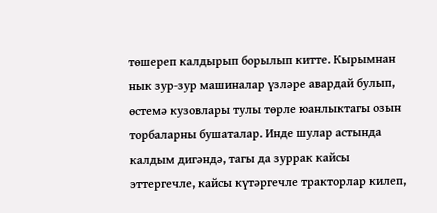төшереп калдырып борылып китте. Кырымнан нык зур-зур машиналар үзләре авардай булып, өстемә кузовлары тулы төрле юанлыктагы озын торбаларны бушаталар. Инде шулар астында калдым дигәндә, тагы да зуррак кайсы эттергечле, кайсы күтәргечле тракторлар килеп,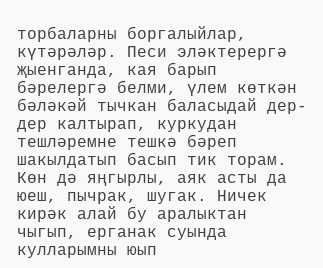торбаларны боргалыйлар, күтәрәләр. Песи эләктерергә җыенганда, кая барып бәрелергә белми, үлем көткән бәләкәй тычкан баласыдай дер-дер калтырап, куркудан тешләремне тешкә бәреп шакылдатып басып тик торам. Көн дә яңгырлы, аяк асты да юеш, пычрак, шугак. Ничек кирәк алай бу аралыктан чыгып, ерганак суында кулларымны юып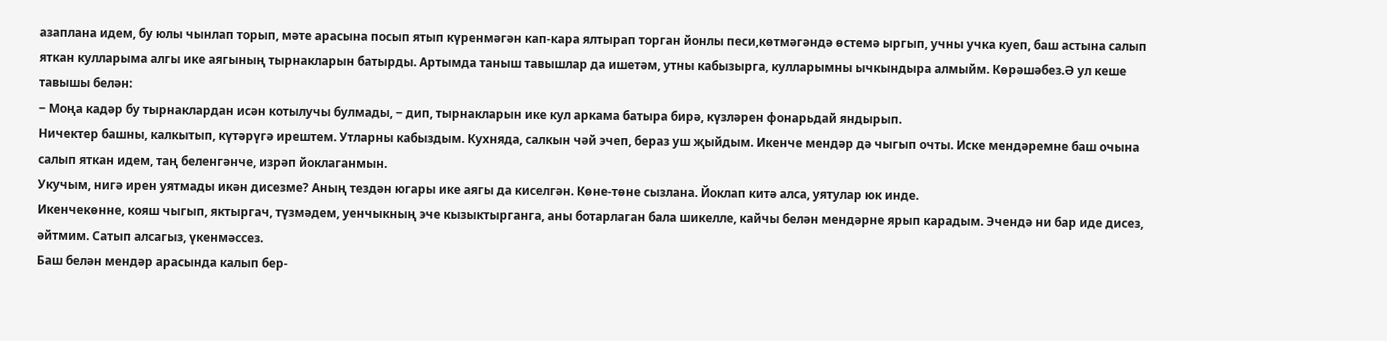азаплана идем, бу юлы чынлап торып, мәте арасына посып ятып күренмәгән кап-кара ялтырап торган йонлы песи,көтмәгәндә өстемә ыргып, учны учка куеп, баш астына салып яткан кулларыма алгы ике аягының тырнакларын батырды. Артымда таныш тавышлар да ишетәм, утны кабызырга, кулларымны ычкындыра алмыйм. Көрәшәбез.Ә ул кеше тавышы белән:
‒ Моңа кадәр бу тырнаклардан исән котылучы булмады, ‒ дип, тырнакларын ике кул аркама батыра бирә, күзләрен фонарьдай яндырып.
Ничектер башны, калкытып, күтәрүгә ирештем. Утларны кабыздым. Кухняда, салкын чәй эчеп, бераз уш җыйдым. Икенче мендәр дә чыгып очты. Иске мендәремне баш очына салып яткан идем, таң беленгәнче, изрәп йоклаганмын.
Укучым, нигә ирен уятмады икән дисезме? Аның тездән югары ике аягы да киселгән. Көне-төне сызлана. Йоклап китә алса, уятулар юк инде.
Икенчекөнне, кояш чыгып, яктыргач, түзмәдем, уенчыкның эче кызыктырганга, аны ботарлаган бала шикелле, кайчы белән мендәрне ярып карадым. Эчендә ни бар иде дисез, әйтмим. Сатып алсагыз, үкенмәссез.
Баш белән мендәр арасында калып бер-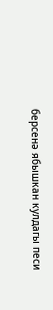берсенә ябышкан кулдагы песи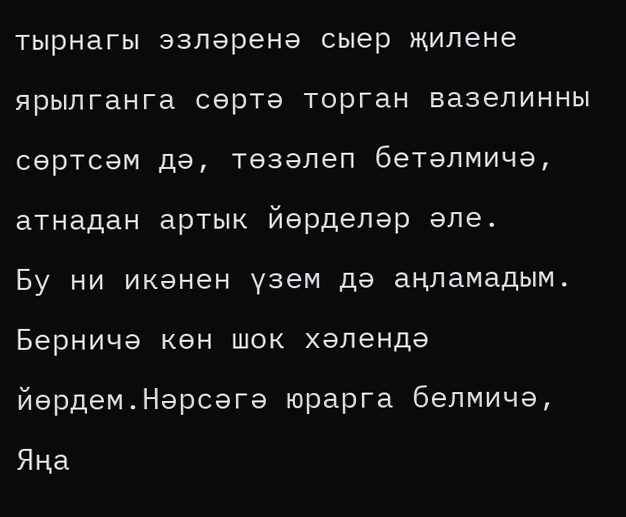тырнагы эзләренә сыер җилене ярылганга сөртә торган вазелинны сөртсәм дә, төзәлеп бетәлмичә, атнадан артык йөрделәр әле.
Бу ни икәнен үзем дә аңламадым. Берничә көн шок хәлендә йөрдем.Нәрсәгә юрарга белмичә, Яңа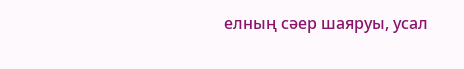елның сәер шаяруы, усал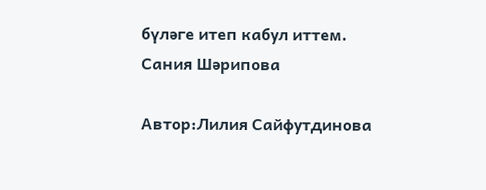бүләге итеп кабул иттем.
Сания Шәрипова

Автор:Лилия Сайфутдинова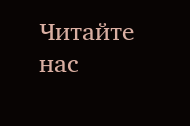Читайте нас